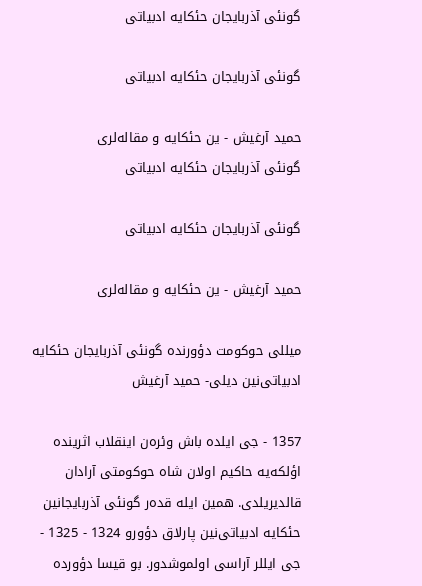گونئی آذربایجان حئکایه ادبیاتی

گونئی آذربایجان حئکایه ادبیاتی

حمید آرغیش - ین حئکایه و مقاله‌لری
گونئی آذربایجان حئکایه ادبیاتی

گونئی آذربایجان حئکایه ادبیاتی

حمید آرغیش - ین حئکایه و مقاله‌لری

میللی حوکومت دؤورنده گونئی آذربایجان حئکایه ادبیاتی‌نین دیلی- حمید آرغیش

1357 - جی ایلده باش وئره‌ن اینقلاب اثرینده اؤلکه‌یه حاکیم اولان شاه حوکومتی آرادان قالدیریلدی. همین ایله قده‌ر گونئی آذربایجانین حئکایه ادبیاتی‌نین پارلاق دؤورو 1324 - 1325 - جی ایللر آراسی اولموشدور. بو قیسا دؤورده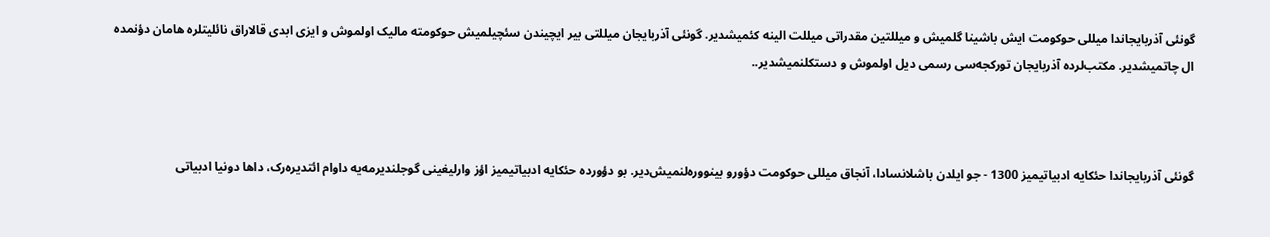گونئی آذربایجاندا میللی حوکومت ایش باشینا گلمیش و میللتین مقدراتی میللت الینه کئمیشدیر. گونئی آذربایجان میللتی بیر ایچیندن سئچیلمیش حوکومته مالیک اولموش و ایزی ابدی قالاراق نائلیتلره هامان دؤنمده ال چاتمیشدیر. مکتب‌لرده آذربایجان تورکجه‌سی رسمی دیل اولموش و دستکلنمیشدیر..



گونئی آذربایجاندا حئکایه ادبیاتیمیز 1300 - جو ایلدن باشلانسادا، آنجاق میللی حوکومت دؤورو بینووره‌لنمیش‌دیر. بو دؤورده حئکایه ادبیاتیمیز اؤز وارلیغینی گوجلندیرمه‌یه داوام ائتدیره‌رک، داها دونیا ادبیاتی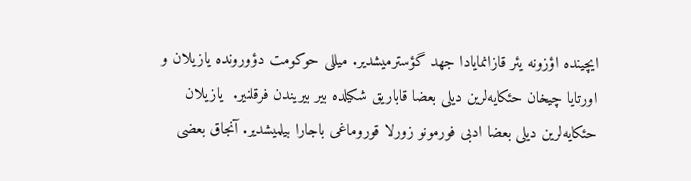ایچینده اؤزونه یئر قازانمایادا جهد گؤسترمیشدیر. میللی حوکومت دؤورونده یازیلان و اورتایا چیخان حئکایه‌لرین دیلی بعضا قاباریق شکیلده بیر بیریندن فرقلنیر.  یازیلان حئکایه‌لرین دیلی بعضا ادبی فورمونو زورلا قوروماغی باجارا بیلمیشدیر. آنجاق بعضی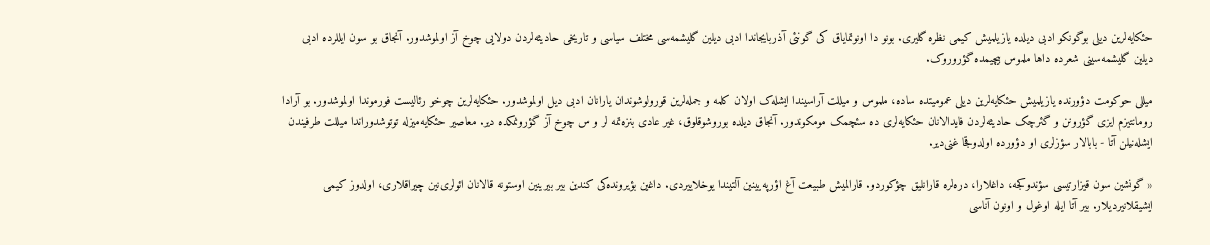حئکایه‌لرین دیلی بوگونکو ادبی دیلده یازیلمیش کیمی نظره گلیری. بونو دا اونوتمایاق کی گونئی آذربایجاندا ادبی دیلین گلیشمه‌سی مختلف سیاسی و تاریخی حادیثه‌لردن دولایی چوخ آز اولموشدور. آنجاق بو سون ایللرده ادبی دیلین گلیشمه‌سینی شعرده داها ملموس بیچیمده گؤروروک.

میللی حوکومت دؤورنده یازیلمیش حئکایه‌لرین دیلی عمومیتده ساده، ملموس و میللت آراسیندا ایشله‌ک اولان کلمه و جمله‌لرین قورولوشوندان یارانان ادبی دیل اولموشدور. حئکایه‌لرین چوخو رئالیست فورموندا اولموشدور. بو آرادا رومانتیزم ایزی گؤرونن و گئرچک حادیثه‌لردن فایدالانان حئکایه‌لری ده سئچمک مومکوندور. آنجاق دیلده بوروشوقلوق، غیر عادی بنزه‌تمه لر و س چوخ آز گؤرونمکده دیر. معاصیر حئکایه‌میزله توتوشدوراندا میللت طرفیندن ایشله‌نیلن آتا - بابالار سؤزلری او دؤورده اولدوقجا غنی‌دیر.

« گونشین سون قیزارتیسی سؤندوکجه، داغلارا، دره‌لره قارانلیق چؤکوردو. قارالمیش طبیعت آغ اؤرپه‌یینین آلتیندا یوخلاییردی. داغین بؤیرونده‌کی کندین بیر بیرینین اوستونه قالانان ائولری‌نین چیراقلاری، اولدوز کیمی ایشیقلانیردیلار. بیر آتا ایله اوغول و اونون آناسی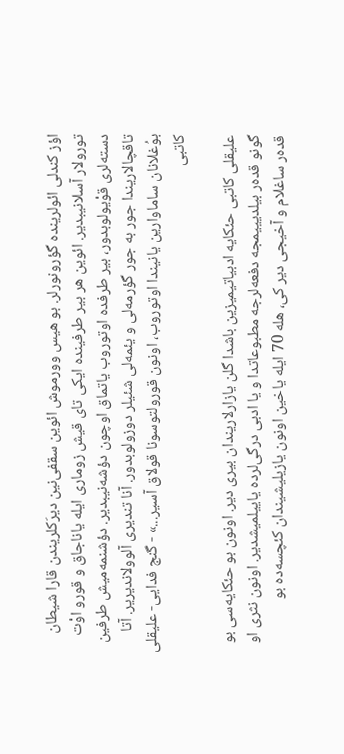اؤز کندلی ائولرینده گؤرونورلر. بو هیس وورموش ائوین سقفی‌نین دیرَ‌کلریندن قارا شیطان تورولار آسلانیبدیر. ائوین هر بیر طرفینده ایکی تای قیش زوماری ایله یاناجاق و قورو اوْت دسته‌لری قوْیولوبدور، بیر طرفده اوتوروب یاتماق اوچون دؤشه‌نیبدیر. دؤشنمه‌‌میش طرفین تاقچالاریندا جور به جور گؤرمه‌لی و یئمه‌لی شئیلر دوزولوبدور. آنا تندیری آلوولاندیریر. آتا بوُغلانان ساماوارین یانیندا اوتوروب، اونون قورولتوسونا قولاق آسیر...» - گنج فدایی- علیقلی کاتبی

علیقلی کاتبی حئکایه ادبیاتیمیزین باشدا گلن یازارلاریندان بیری دیر. اونون بو حئکایه‌سی بو گونو قده‌ر بیلدیییمجه دفعه‌لرجه مطبوعاتدا و یا ادبی درگی‌لرده یاییلمیشدیر. اونون نثری او قده‌ر ساغلام و آخیجی دیر کی، هله 70 ایله یاخین اونون یازیلیشیندان کئچسه‌ده بو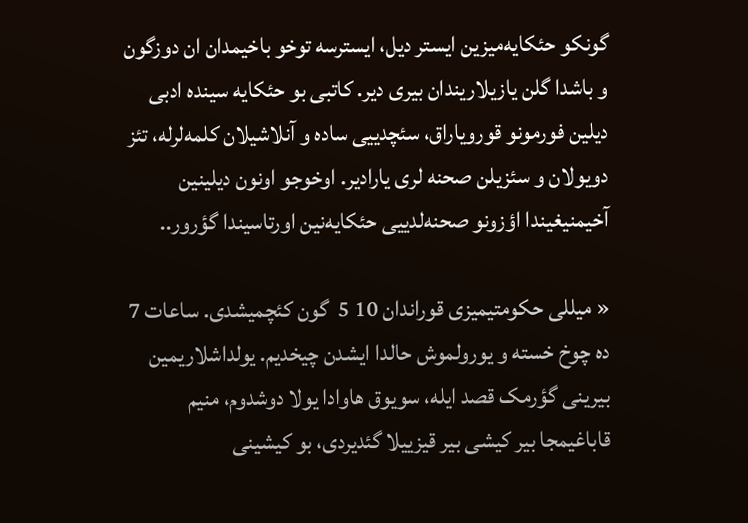گونکو حئکایه‌میزین ایستر دیل، ایسترسه توخو باخیمدان ان دوزگون و باشدا گلن یازیلاریندان بیری دیر. کاتبی بو حئکایه سینده ادبی دیلین فورمونو قورویاراق، سئچدییی ساده و آنلاشیلان کلمه‌لرله، تئز دویولان و سئزیلن صحنه لری یارادیر. اوخوجو اونون دیلینین آخیمنیغیندا اؤزونو صحنه‌لدییی حئکایه‌نین اورتاسیندا گؤرور..

« میللی حکومتیمیزی قوراندان 10 5  گون کئچمیشدی. ساعات 7 ده چوخ خسته و یورولموش حالدا ایشدن چیخدیم. یولداشلاریمین بیرینی گؤرمک قصد ایله، سویوق هاوادا یولا دوشدوم، منیم قاباغیمجا بیر کیشی بیر قیزییلا گئدیردی، بو کیشینی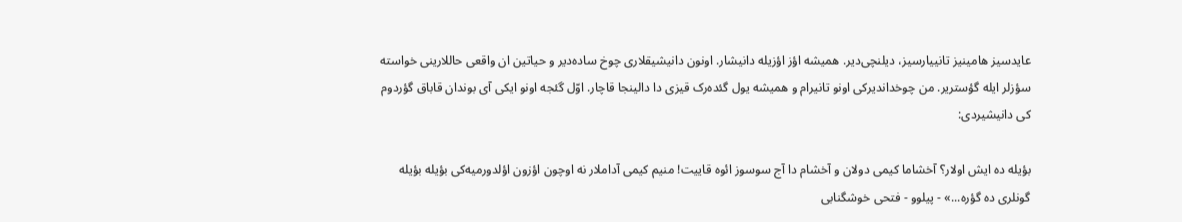عایدسیز هامینیز تانییارسیز، دیلنچی‌دیر. همیشه اؤز اؤزیله دانیشار. اونون دانیشیقلاری چوخ ساده‌دیر و حیاتین ان واقعی حاللارینی خواسته سؤزلر ایله گؤستریر. من چوخداندیرکی اونو تانیرام و همیشه یول گئده‌ر‌ک قیزی‌ دا دالینجا قاچار. اوّل گئجه اونو ایکی آی بوندان قاباق گؤردوم کی دانیشیردی:

بؤیله‌ ده ایش اولار؟ آخشاما کیمی دولان و آخشام‌ دا آج سوسوز ائوه‌ قاییت! منیم کیمی آداملار نه اوچون اؤزون اؤلدورمیه‌کی بؤیله بؤیله گونلری ده گؤره...» - پیلوو - فتحی خوشگنابی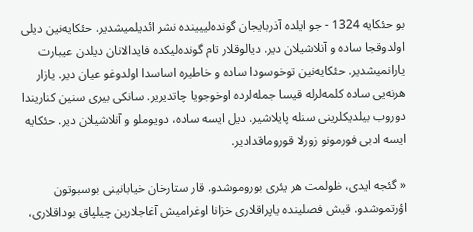بو حئکایه 1324 - جو ایلده آذربایجان گونده‌لییینده نشر ائدیلمیشدیر. حئکایه‌نین دیلی اولدوقجا ساده و آنلاشیلان دیر. دیالوقلار تام گونده‌لیکده فایدالانان دیلدن عیبارت یارانمیشدیر. حئکایه‌نین توخوسودا ساده و خاطیره اساسدا اولدوغو عیان دیر. یازار هر‌نه‌یی ساده کلمه‌لرله قیسا جمله‌لرده اوخوجویا چاتدیریر. سانکی بیری سنین کناریندا دوروب بیلدیکلرینی سنله پایلاشیر. دیل ایسه ساده، دویوملو و آنلاشیلان دیر. حئکایه ایسه ادبی فورمونو زورلا قوروماقدادیر.

« گئجه ایدی، ظولمت هر یئری بوروموشدو. قار ستارخان خیابانینی بوسبوتون اؤرتموشدو. قیش فصلینده یاپراقلاری خزانا اوغرامیش آغاجلارین چیلپاق بوداقلاری،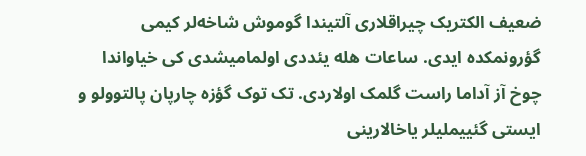ضعیف الکتریک چیراقلاری آلتیندا گوموش شاخه‌لر کیمی گؤرونمکده ایدی. ساعات هله یئددی اولمامیشدی کی خیاواندا چوخ آز آداما راست گلمک اولاردی. تک توک گؤزه چارپان پالتوولو و ایستی گئییملیلر یاخالارینی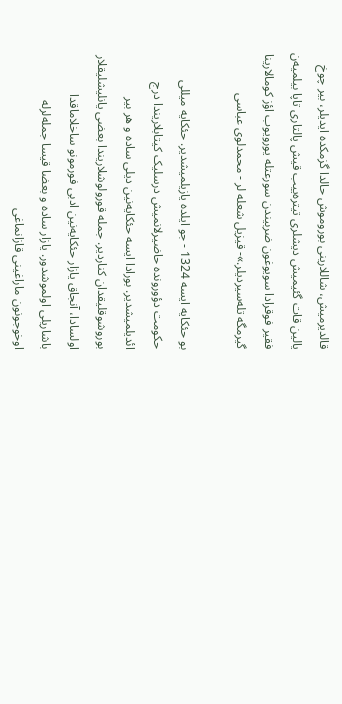قالدیرمیش، شاللارینی بوروموش حالدا گزمکده ایدیلر، بیر چوخ یالین قات گئیمیش دیشلری تیتره‌ییب قیش پالتاری تاپا بیلمیه‌ن فقیر فوقرادا سویوغون ضربیندن سورعتله یورویوب اؤز کومالارینا گیرمگه تله‌سیردیلر.»- قیزیل شعله لر - محمدلوی عباسی

بو حئکایه ایسه 1324 - جو ایلده یازیلمیشدیر. حئکایه میللی حکومت دؤورونده حاضیرلانمیش درسلیک کیتابلاریندا درج ائدیلمیشدیر. بورادا ایسه حئکایه‌نین دیلی ساده و هر بیر بوروشوقلیقدان کناردیر. جمله قورولوشلاریندا بعضی یانلیشلیقلار اولسادا، آنجاق یازار حئکایه‌نین ادبی فورمونو ساخلاماقدا باشاریلی اولموشدور. یازار ساده و بعضا قیسا جمله‌لرله اوخوجونون ماراغینی قازانماغی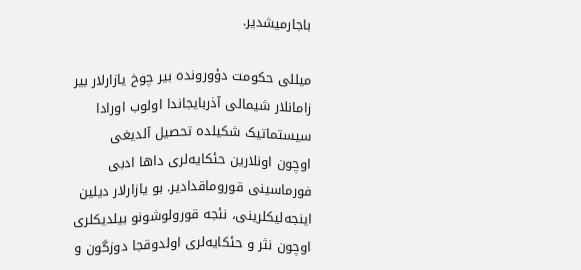باجارمیشدیر.

میللی حکومت دؤورونده بیر چوخ یازارلار بیر زامانلار شیمالی آذربایجاندا اولوب اورادا سیستماتیک شکیلده تحصیل آلدیغی اوچون اونلارین حئکایه‌لری داها ادبی فورماسینی قوروماقدادیر. بو یازارلار دیلین اینجه‌لیکلرینی، نئجه قورولوشونو بیلدیکلری اوچون نثر و حئکایه‌لری اولدوقجا دوزگون و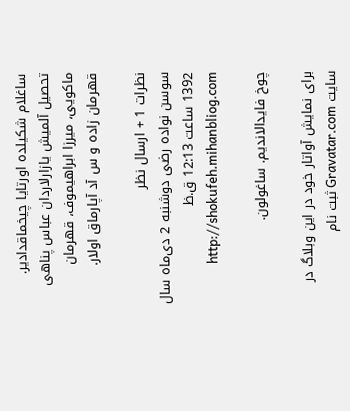ساغلام شکیلده اورتایا چیخماقدادیر. تحصیل آلمیش یازارلاردان عباس پناهی ماکویی، میرزا ابراهیموف، قهرمان قهرمان زاده و س آد آپارماق اولار.

نظرات 1 + ارسال نظر
سوسن نواده رضی دوشنبه 2 دی‌ماه سال 1392 ساعت 12:13 ق.ظ http://shokufeh.mihanbliog.com

چوخ فایدالاندیم. ساغولون.

برای نمایش آواتار خود در این وبلاگ در سایت Gravatar.com ثبت نام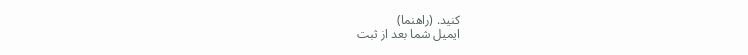کنید. (راهنما)
ایمیل شما بعد از ثبت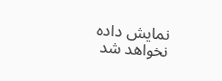نمایش داده نخواهد شد